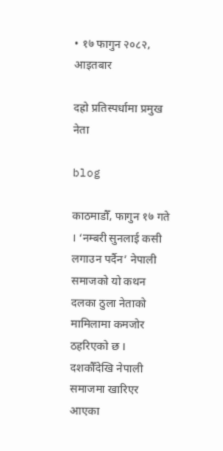• १७ फागुन २०८२, आइतबार

दह्रो प्रतिस्पर्धामा प्रमुख नेता

blog

काठमाडौँ, फागुन १७ गते । ‘नम्बरी सुनलाई कसी लगाउन पर्दैन’ नेपाली समाजको यो कथन दलका ठुला नेताको मामिलामा कमजोर ठहरिएको छ । दशकौँदेखि नेपाली समाजमा खारिएर आएका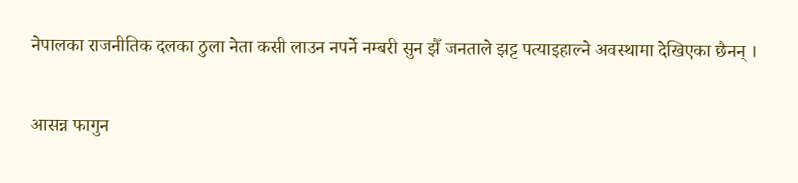नेपालका राजनीतिक दलका ठुला नेता कसी लाउन नपर्ने नम्बरी सुन झैँ जनताले झट्ट पत्याइहाल्ने अवस्थामा देखिएका छैनन् ।

आसन्न फागुन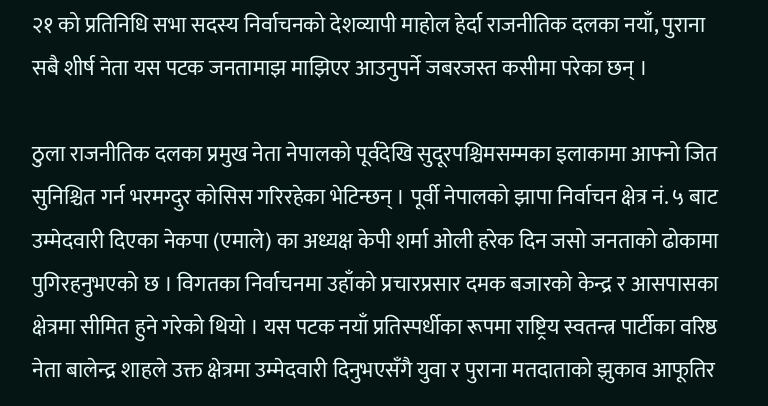२१ को प्रतिनिधि सभा सदस्य निर्वाचनको देशव्यापी माहोल हेर्दा राजनीतिक दलका नयाँ, पुराना सबै शीर्ष नेता यस पटक जनतामाझ माझिएर आउनुपर्ने जबरजस्त कसीमा परेका छन् ।

ठुला राजनीतिक दलका प्रमुख नेता नेपालको पूर्वदेखि सुदूरपश्चिमसम्मका इलाकामा आफ्नो जित सुनिश्चित गर्न भरमग्दुर कोसिस गरिरहेका भेटिन्छन् । पूर्वी नेपालको झापा निर्वाचन क्षेत्र नं. ५ बाट उम्मेदवारी दिएका नेकपा (एमाले) का अध्यक्ष केपी शर्मा ओली हरेक दिन जसो जनताको ढोकामा पुगिरहनुभएको छ । विगतका निर्वाचनमा उहाँको प्रचारप्रसार दमक बजारको केन्द्र र आसपासका क्षेत्रमा सीमित हुने गरेको थियो । यस पटक नयाँ प्रतिस्पर्धीका रूपमा राष्ट्रिय स्वतन्त्र पार्टीका वरिष्ठ नेता बालेन्द्र शाहले उक्त क्षेत्रमा उम्मेदवारी दिनुभएसँगै युवा र पुराना मतदाताको झुकाव आफूतिर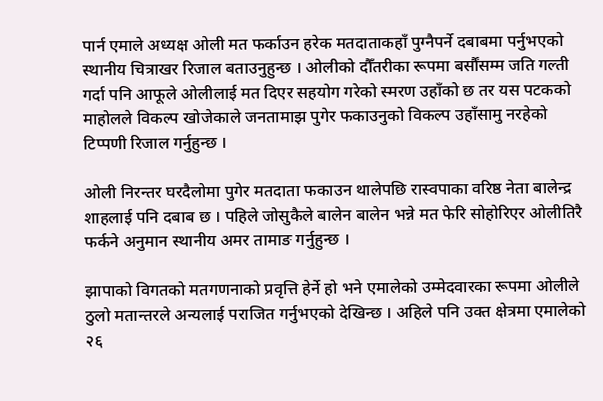पार्न एमाले अध्यक्ष ओली मत फर्काउन हरेक मतदाताकहाँ पुग्नैपर्ने दबाबमा पर्नुभएको स्थानीय चित्राखर रिजाल बताउनुहुन्छ । ओलीको दौँतरीका रूपमा बर्सौंसम्म जति गल्ती गर्दा पनि आफूले ओलीलाई मत दिएर सहयोग गरेको स्मरण उहाँको छ तर यस पटकको माहोलले विकल्प खोजेकाले जनतामाझ पुगेर फकाउनुको विकल्प उहाँसामु नरहेको टिप्पणी रिजाल गर्नुहुन्छ ।

ओली निरन्तर घरदैलोमा पुगेर मतदाता फकाउन थालेपछि रास्वपाका वरिष्ठ नेता बालेन्द्र शाहलाई पनि दबाब छ । पहिले जोसुकैले बालेन बालेन भन्ने मत फेरि सोहोरिएर ओलीतिरै फर्कने अनुमान स्थानीय अमर तामाङ गर्नुहुन्छ ।

झापाको विगतको मतगणनाको प्रवृत्ति हेर्ने हो भने एमालेको उम्मेदवारका रूपमा ओलीले ठुलो मतान्तरले अन्यलाई पराजित गर्नुभएको देखिन्छ । अहिले पनि उक्त क्षेत्रमा एमालेको २६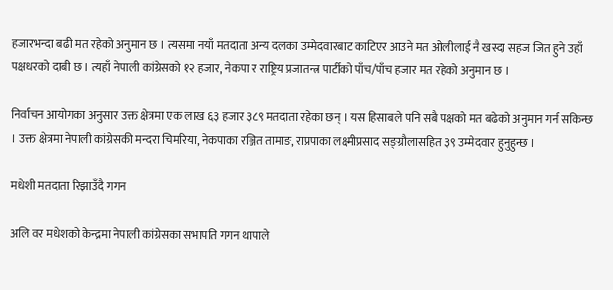हजारभन्दा बढी मत रहेको अनुमान छ । त्यसमा नयाँ मतदाता अन्य दलका उम्मेदवारबाट काटिएर आउने मत ओलीलाई नै खस्दा सहज जित हुने उहाँ पक्षधरको दाबी छ । त्यहाँ नेपाली कांग्रेसको १२ हजार, नेकपा र राष्ट्रिय प्रजातन्त्र पार्टीको पाँच/पाँच हजार मत रहेको अनुमान छ ।

निर्वाचन आयोगका अनुसार उक्त क्षेत्रमा एक लाख ६३ हजार ३८९ मतदाता रहेका छन् । यस हिसाबले पनि सबै पक्षको मत बढेको अनुमान गर्न सकिन्छ । उक्त क्षेत्रमा नेपाली कांग्रेसकी मन्दरा चिमरिया, नेकपाका रञ्जित तामाङ, राप्रपाका लक्ष्मीप्रसाद सङ्ग्रौलासहित ३९ उम्मेदवार हुनुहुन्छ ।

मधेशी मतदाता रिझाउँदै गगन

अलि वर मधेशको केन्द्रमा नेपाली कांग्रेसका सभापति गगन थापाले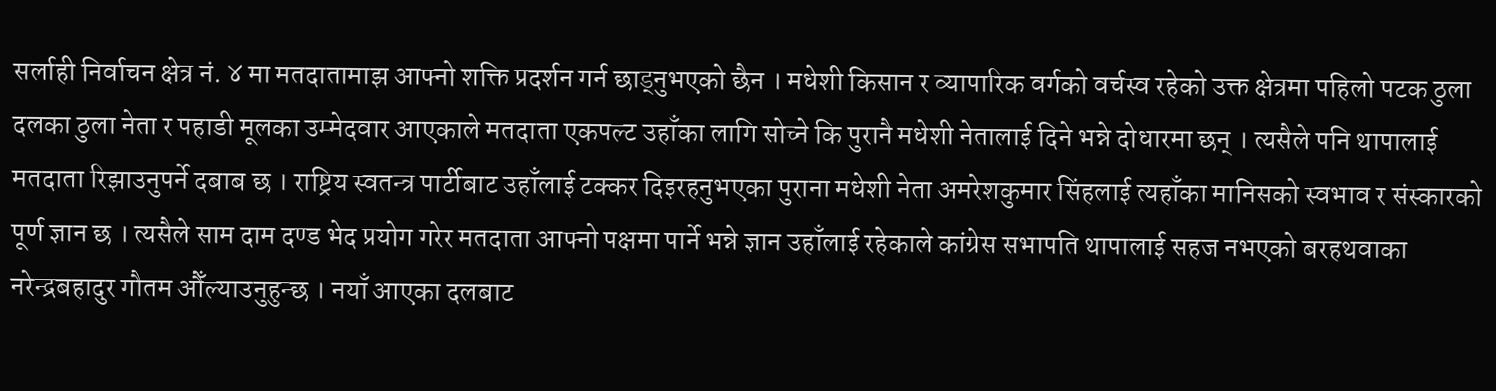सर्लाही निर्वाचन क्षेत्र नं. ४ मा मतदातामाझ आफ्नो शक्ति प्रदर्शन गर्न छाड्नुभएको छैन । मधेशी किसान र व्यापारिक वर्गको वर्चस्व रहेको उक्त क्षेत्रमा पहिलो पटक ठुला दलका ठुला नेता र पहाडी मूलका उम्मेदवार आएकाले मतदाता एकपल्ट उहाँका लागि सोच्ने कि पुरानै मधेशी नेतालाई दिने भन्ने दोधारमा छन् । त्यसैले पनि थापालाई मतदाता रिझाउनुपर्ने दबाब छ । राष्ट्रिय स्वतन्त्र पार्टीबाट उहाँलाई टक्कर दिइरहनुभएका पुराना मधेशी नेता अमरेशकुमार सिंहलाई त्यहाँका मानिसको स्वभाव र संस्कारको पूर्ण ज्ञान छ । त्यसैले साम दाम दण्ड भेद प्रयोग गरेर मतदाता आफ्नो पक्षमा पार्ने भन्ने ज्ञान उहाँलाई रहेकाले कांग्रेस सभापति थापालाई सहज नभएको बरहथवाका नरेन्द्रबहादुर गौतम औँल्याउनुहुन्छ । नयाँ आएका दलबाट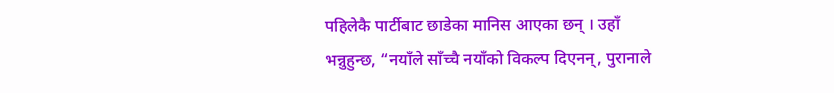पहिलेकै पार्टीबाट छाडेका मानिस आएका छन् । उहाँ भन्नुहुन्छ, “नयाँले साँच्चै नयाँको विकल्प दिएनन्, पुरानाले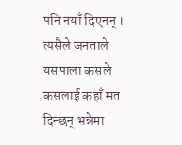पनि नयाँ दिएनन् । त्यसैले जनताले यसपाला कसले कसलाई कहाँ मत दिन्छन् भन्नेमा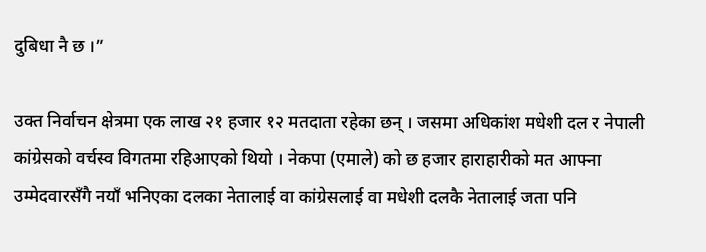दुबिधा नै छ ।”

उक्त निर्वाचन क्षेत्रमा एक लाख २१ हजार १२ मतदाता रहेका छन् । जसमा अधिकांश मधेशी दल र नेपाली कांग्रेसको वर्चस्व विगतमा रहिआएको थियो । नेकपा (एमाले) को छ हजार हाराहारीको मत आफ्ना उम्मेदवारसँगै नयाँ भनिएका दलका नेतालाई वा कांग्रेसलाई वा मधेशी दलकै नेतालाई जता पनि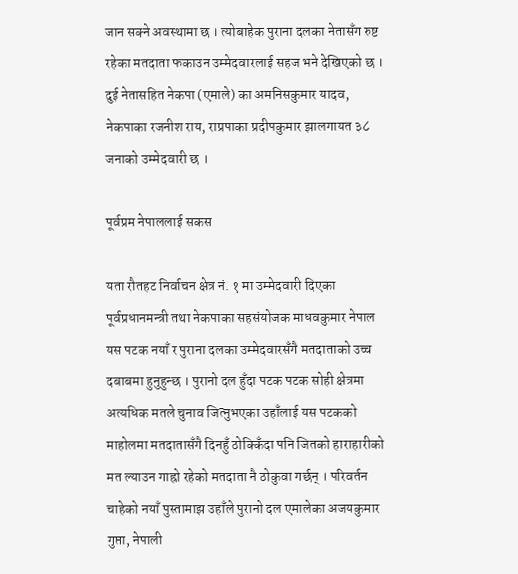जान सक्ने अवस्थामा छ । त्योबाहेक पुराना दलका नेतासँग रुष्ट रहेका मतदाता फकाउन उम्मेदवारलाई सहज भने देखिएको छ । दुई नेतासहित नेकपा (एमाले) का अमनिसकुमार यादव, नेकपाका रजनीश राय, राप्रपाका प्रदीपकुमार झालगायत ३८ जनाको उम्मेदवारी छ ।

पूर्वप्रम नेपाललाई सकस

यता रौतहट निर्वाचन क्षेत्र नं. १ मा उम्मेदवारी दिएका पूर्वप्रधानमन्त्री तथा नेकपाका सहसंयोजक माधवकुमार नेपाल यस पटक नयाँ र पुराना दलका उम्मेदवारसँगै मतदाताको उच्च दबाबमा हुनुहुन्छ । पुरानो दल हुँदा पटक पटक सोही क्षेत्रमा अत्यधिक मतले चुनाव जित्नुभएका उहाँलाई यस पटकको माहोलमा मतदातासँगै दिनहुँ ठोक्किँदा पनि जितको हाराहारीको मत ल्याउन गाह्रो रहेको मतदाता नै ठोकुवा गर्छन् । परिवर्तन चाहेको नयाँ पुस्तामाझ उहाँले पुरानो दल एमालेका अजयकुमार गुप्ता, नेपाली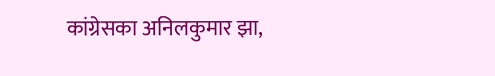कांग्रेसका अनिलकुमार झा,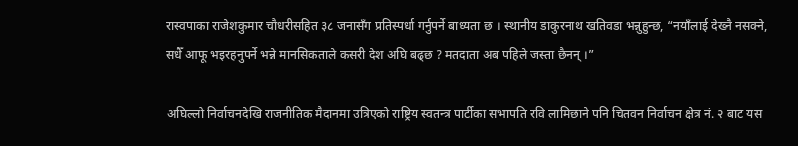रास्वपाका राजेशकुमार चौधरीसहित ३८ जनासँग प्रतिस्पर्धा गर्नुपर्ने बाध्यता छ । स्थानीय डाकुरनाथ खतिवडा भन्नुहुन्छ, “नयाँलाई देख्नै नसक्ने, सधैँ आफू भइरहनुपर्ने भन्ने मानसिकताले कसरी देश अघि बढ्छ ? मतदाता अब पहिले जस्ता छैनन् ।”

अघिल्लो निर्वाचनदेखि राजनीतिक मैदानमा उत्रिएको राष्ट्रिय स्वतन्त्र पार्टीका सभापति रवि लामिछाने पनि चितवन निर्वाचन क्षेत्र नं. २ बाट यस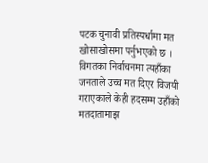पटक चुनावी प्रतिस्पर्धामा मत खोसाखोसमा पर्नुभएको छ । विगतका निर्वाचनमा त्यहाँका जनताले उच्च मत दिएर विजयी गराएकाले केही हदसम्म उहाँको मतदातामाझ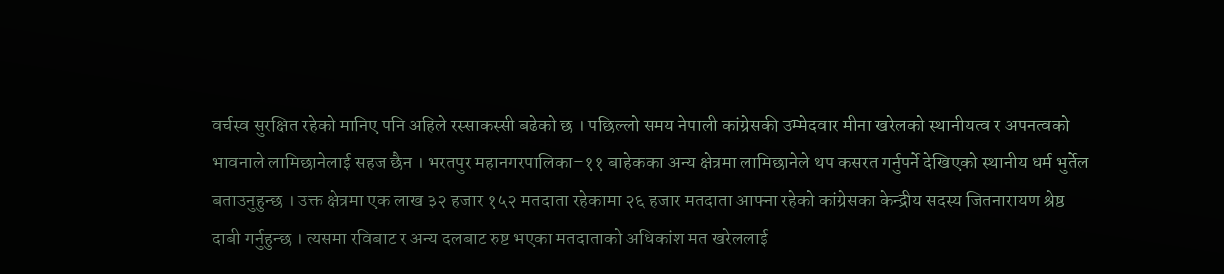वर्चस्व सुरक्षित रहेको मानिए पनि अहिले रस्साकस्सी बढेको छ । पछिल्लो समय नेपाली कांग्रेसकी उम्मेदवार मीना खरेलको स्थानीयत्व र अपनत्वको भावनाले लामिछानेलाई सहज छैन । भरतपुर महानगरपालिका–११ बाहेकका अन्य क्षेत्रमा लामिछानेले थप कसरत गर्नुपर्ने देखिएको स्थानीय धर्म भुर्तेल बताउनुहुन्छ । उक्त क्षेत्रमा एक लाख ३२ हजार १५२ मतदाता रहेकामा २६ हजार मतदाता आफ्ना रहेको कांग्रेसका केन्द्रीय सदस्य जितनारायण श्रेष्ठ दाबी गर्नुहुन्छ । त्यसमा रविबाट र अन्य दलबाट रुष्ट भएका मतदाताको अधिकांश मत खरेललाई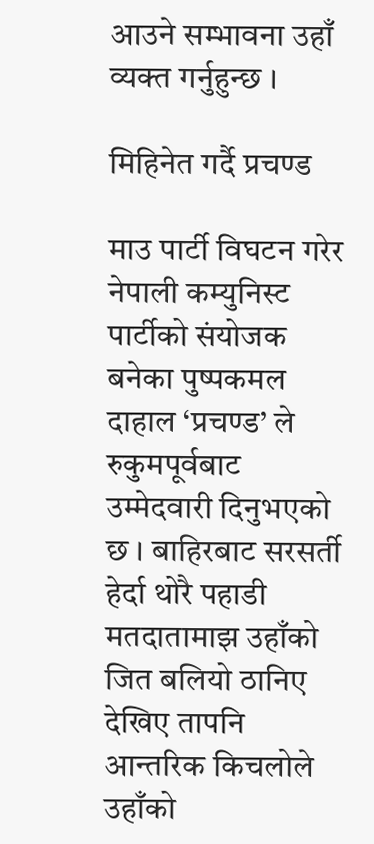आउने सम्भावना उहाँ व्यक्त गर्नुहुन्छ ।

मिहिनेत गर्दै प्रचण्ड

माउ पार्टी विघटन गरेर नेपाली कम्युनिस्ट पार्टीको संयोजक बनेका पुष्पकमल दाहाल ‘प्रचण्ड’ ले रुकुमपूर्वबाट उम्मेदवारी दिनुभएको छ । बाहिरबाट सरसर्ती हेर्दा थोरै पहाडी मतदातामाझ उहाँको जित बलियो ठानिए देखिए तापनि आन्तरिक किचलोले उहाँको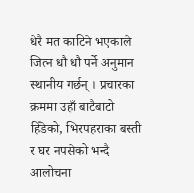धेरै मत काटिने भएकाले जित्न धौ धौ पर्ने अनुमान स्थानीय गर्छन् । प्रचारका क्रममा उहाँ बाटैबाटो हिँडेको, भिरपहराका बस्ती र घर नपसेको भन्दै आलोचना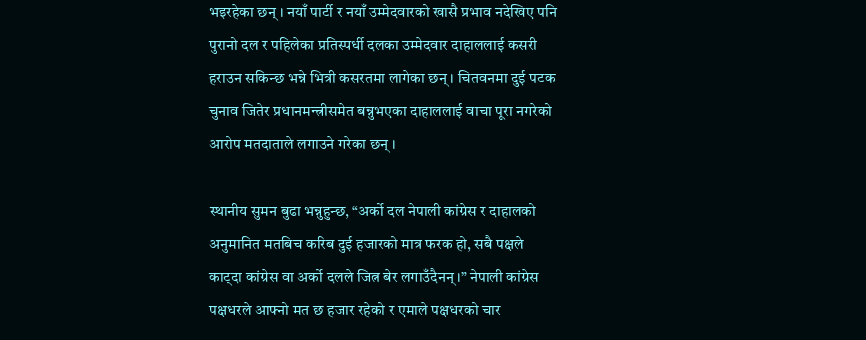भइरहेका छन् । नयाँ पार्टी र नयाँ उम्मेदवारको खासै प्रभाव नदेखिए पनि पुरानो दल र पहिलेका प्रतिस्पर्धी दलका उम्मेदवार दाहाललाई कसरी हराउन सकिन्छ भन्ने भित्री कसरतमा लागेका छन् । चितवनमा दुई पटक चुनाव जितेर प्रधानमन्त्रीसमेत बन्नुभएका दाहाललाई वाचा पूरा नगरेको आरोप मतदाताले लगाउने गरेका छन् ।

स्थानीय सुमन बुढा भन्नुहुन्छ, “अर्को दल नेपाली कांग्रेस र दाहालको अनुमानित मतबिच करिब दुई हजारको मात्र फरक हो, सबै पक्षले काट्दा कांग्रेस वा अर्को दलले जित्न बेर लगाउँदैनन् ।” नेपाली कांग्रेस पक्षधरले आफ्नो मत छ हजार रहेको र एमाले पक्षधरको चार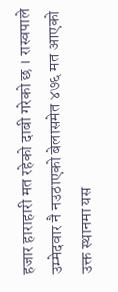हजार हाराहारी मत रहेको दाबी गरेको छ । रास्वपाले उम्मेदवार नै नउठाएको बेलासमेत ४७६ मत आएको उक्त स्थानमा यस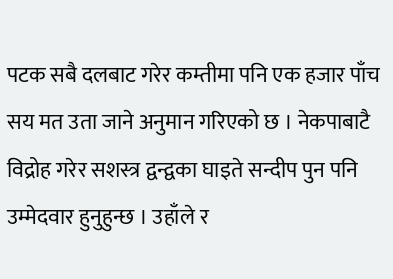पटक सबै दलबाट गरेर कम्तीमा पनि एक हजार पाँच सय मत उता जाने अनुमान गरिएको छ । नेकपाबाटै विद्रोह गरेर सशस्त्र द्वन्द्वका घाइते सन्दीप पुन पनि उम्मेदवार हुनुहुन्छ । उहाँले र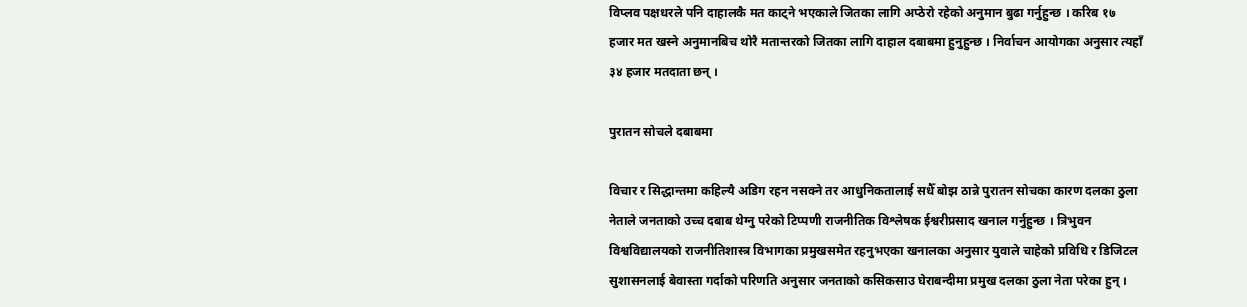विप्लव पक्षधरले पनि दाहालकै मत काट्ने भएकाले जितका लागि अप्ठेरो रहेको अनुमान बुढा गर्नुहुन्छ । करिब १७ हजार मत खस्ने अनुमानबिच थोरै मतान्तरको जितका लागि दाहाल दबाबमा हुनुहुन्छ । निर्वाचन आयोगका अनुसार त्यहाँ ३४ हजार मतदाता छन् ।

पुरातन सोचले दबाबमा

विचार र सिद्धान्तमा कहिल्यै अडिग रहन नसक्ने तर आधुनिकतालाई सधैँ बोझ ठान्ने पुरातन सोचका कारण दलका ठुला नेताले जनताको उच्च दबाब थेग्नु परेको टिप्पणी राजनीतिक विश्लेषक ईश्वरीप्रसाद खनाल गर्नुहुन्छ । त्रिभुवन विश्वविद्यालयको राजनीतिशास्त्र विभागका प्रमुखसमेत रहनुभएका खनालका अनुसार युवाले चाहेको प्रविधि र डिजिटल सुशासनलाई बेवास्ता गर्दाको परिणति अनुसार जनताको कसिकसाउ घेराबन्दीमा प्रमुख दलका ठुला नेता परेका हुन् ।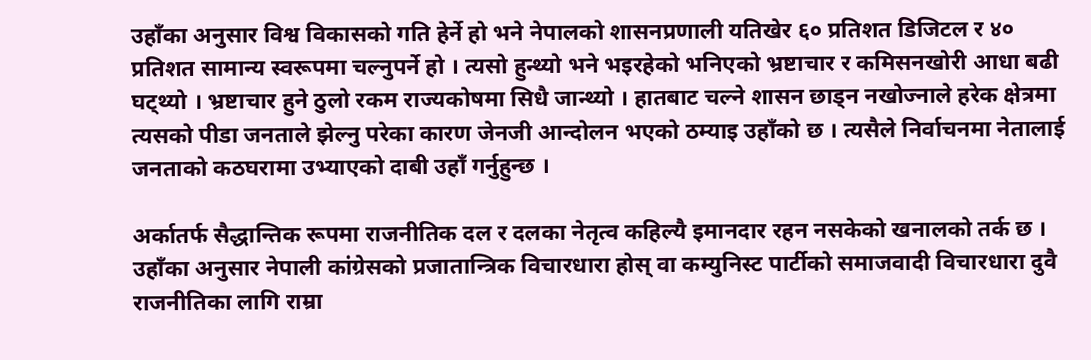उहाँका अनुसार विश्व विकासको गति हेर्ने हो भने नेपालको शासनप्रणाली यतिखेर ६० प्रतिशत डिजिटल र ४० प्रतिशत सामान्य स्वरूपमा चल्नुपर्ने हो । त्यसो हुन्थ्यो भने भइरहेको भनिएको भ्रष्टाचार र कमिसनखोरी आधा बढी घट्थ्यो । भ्रष्टाचार हुने ठुलो रकम राज्यकोषमा सिधै जान्थ्यो । हातबाट चल्ने शासन छाड्न नखोज्नाले हरेक क्षेत्रमा त्यसको पीडा जनताले झेल्नु परेका कारण जेनजी आन्दोलन भएको ठम्याइ उहाँको छ । त्यसैले निर्वाचनमा नेतालाई जनताको कठघरामा उभ्याएको दाबी उहाँ गर्नुहुन्छ ।

अर्कातर्फ सैद्धान्तिक रूपमा राजनीतिक दल र दलका नेतृत्व कहिल्यै इमानदार रहन नसकेको खनालको तर्क छ । उहाँका अनुसार नेपाली कांग्रेसको प्रजातान्त्रिक विचारधारा होस् वा कम्युनिस्ट पार्टीको समाजवादी विचारधारा दुवै राजनीतिका लागि राम्रा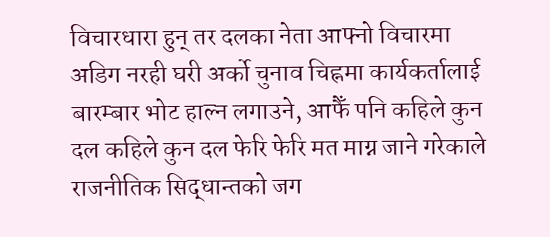विचारधारा हुन् तर दलका नेता आफ्नो विचारमा अडिग नरही घरी अर्को चुनाव चिह्नमा कार्यकर्तालाई बारम्बार भोट हाल्न लगाउने, आफैँ पनि कहिले कुन दल कहिले कुन दल फेरि फेरि मत माग्न जाने गरेकाले राजनीतिक सिद्धान्तको जग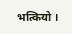भत्कियो ।